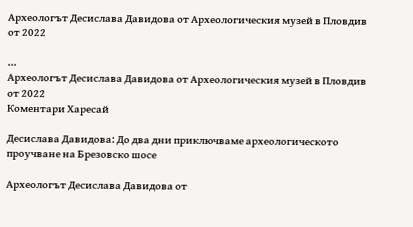Археологът Десислава Давидова от Археологическия музей в Пловдив от 2022

...
Археологът Десислава Давидова от Археологическия музей в Пловдив от 2022
Коментари Харесай

Десислава Давидова: До два дни приключваме археологическото проучване на Брезовско шосе

Археологът Десислава Давидова от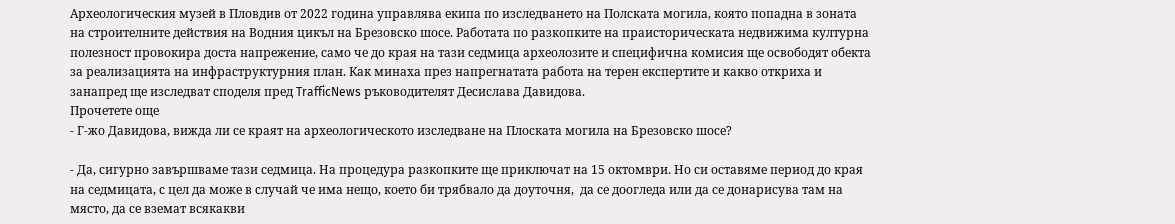Археологическия музей в Пловдив от 2022 година управлява екипа по изследването на Полската могила, която попадна в зоната на строителните действия на Водния цикъл на Брезовско шосе. Работата по разкопките на праисторическата недвижима културна полезност провокира доста напрежение, само че до края на тази седмица археолозите и специфична комисия ще освободят обекта за реализацията на инфраструктурния план. Как минаха през напрегнатата работа на терен експертите и какво откриха и занапред ще изследват споделя пред TrafficNews ръководителят Десислава Давидова.
Прочетете още
- Г-жо Давидова, вижда ли се краят на археологическото изследване на Плоската могила на Брезовско шосе?

- Да, сигурно завършваме тази седмица. На процедура разкопките ще приключат на 15 октомври. Но си оставяме период до края на седмицата, с цел да може в случай че има нещо, което би трябвало да доуточня,  да се доогледа или да се донарисува там на място, да се вземат всякакви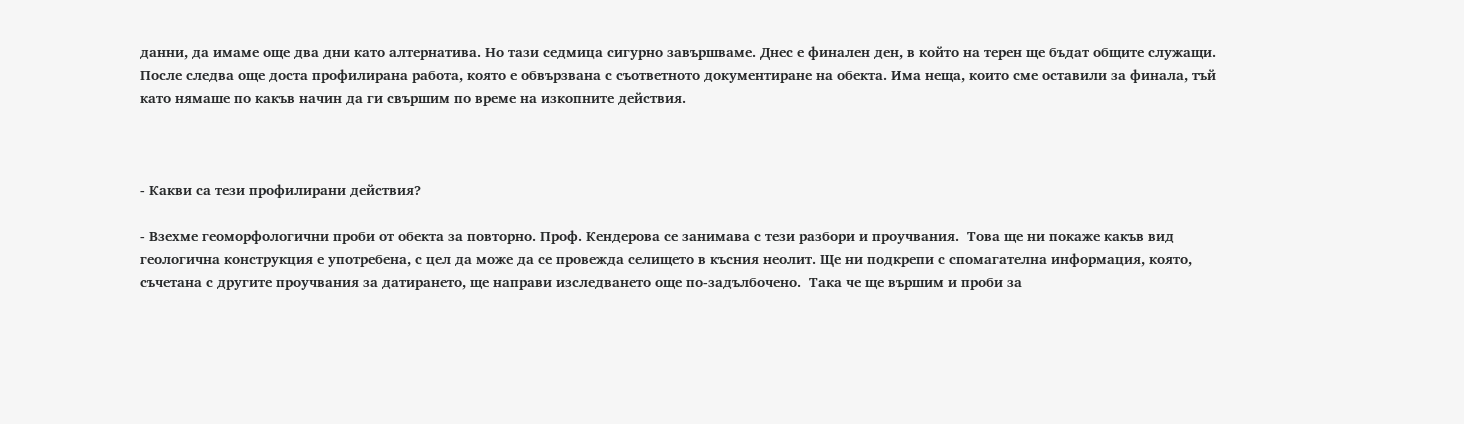данни, да имаме още два дни като алтернатива. Но тази седмица сигурно завършваме. Днес е финален ден, в който на терен ще бъдат общите служащи. После следва още доста профилирана работа, която е обвързвана с съответното документиране на обекта. Има неща, които сме оставили за финала, тъй като нямаше по какъв начин да ги свършим по време на изкопните действия.



- Какви са тези профилирани действия?

- Взехме геоморфологични проби от обекта за повторно. Проф. Кендерова се занимава с тези разбори и проучвания.  Това ще ни покаже какъв вид геологична конструкция е употребена, с цел да може да се провежда селището в късния неолит. Ще ни подкрепи с спомагателна информация, която, съчетана с другите проучвания за датирането, ще направи изследването още по-задълбочено.  Така че ще вършим и проби за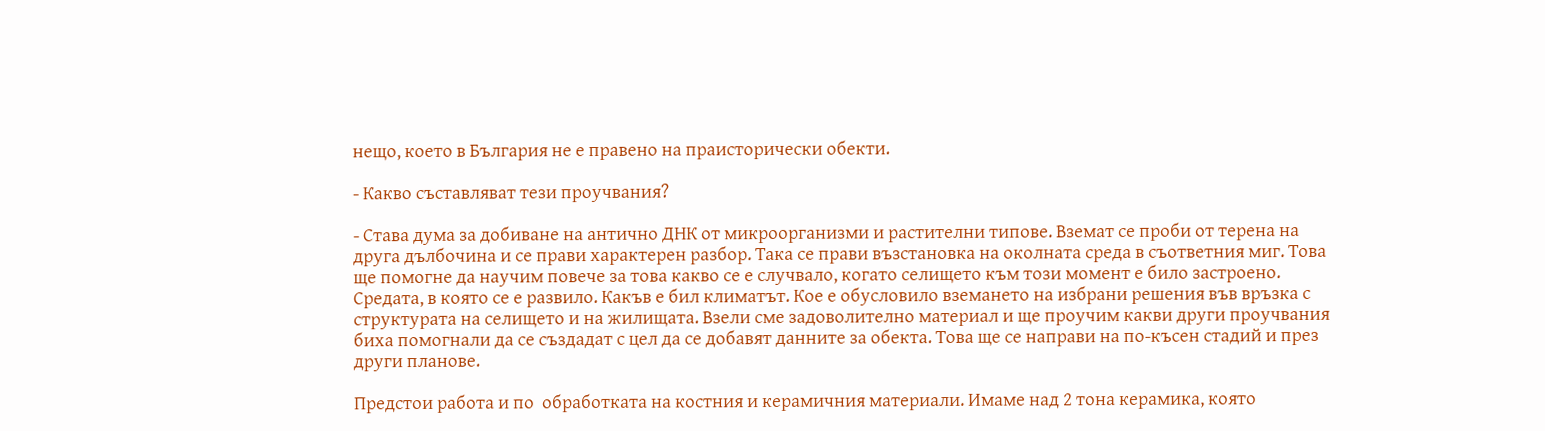нещо, което в България не е правено на праисторически обекти.

- Какво съставляват тези проучвания?

- Става дума за добиване на антично ДНК от микроорганизми и растителни типове. Вземат се проби от терена на друга дълбочина и се прави характерен разбор. Така се прави възстановка на околната среда в съответния миг. Това ще помогне да научим повече за това какво се е случвало, когато селището към този момент е било застроено. Средата, в която се е развило. Какъв е бил климатът. Кое е обусловило вземането на избрани решения във връзка с структурата на селището и на жилищата. Взели сме задоволително материал и ще проучим какви други проучвания биха помогнали да се създадат с цел да се добавят данните за обекта. Това ще се направи на по-късен стадий и през други планове.

Предстои работа и по  обработката на костния и керамичния материали. Имаме над 2 тона керамика, която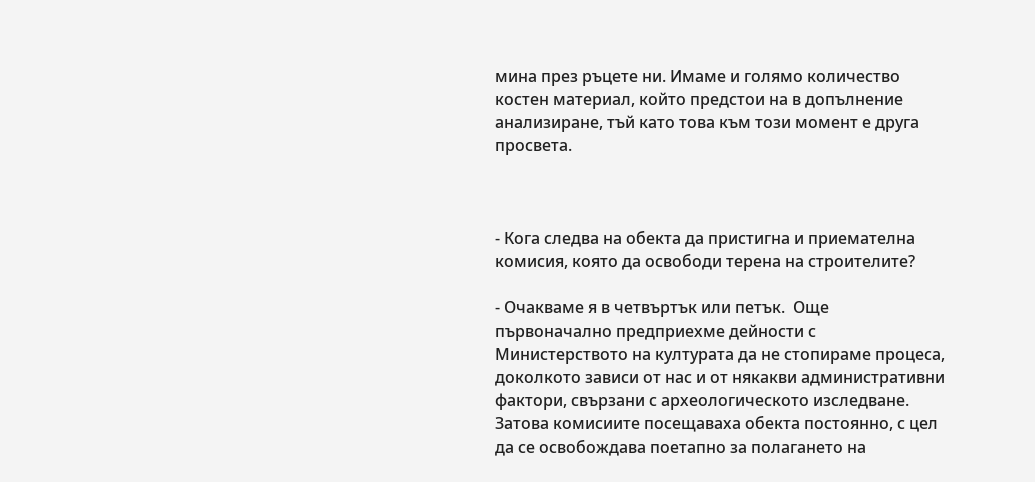мина през ръцете ни. Имаме и голямо количество костен материал, който предстои на в допълнение анализиране, тъй като това към този момент е друга просвета.



- Кога следва на обекта да пристигна и приемателна комисия, която да освободи терена на строителите?

- Очакваме я в четвъртък или петък.  Още първоначално предприехме дейности с Министерството на културата да не стопираме процеса, доколкото зависи от нас и от някакви административни фактори, свързани с археологическото изследване. Затова комисиите посещаваха обекта постоянно, с цел да се освобождава поетапно за полагането на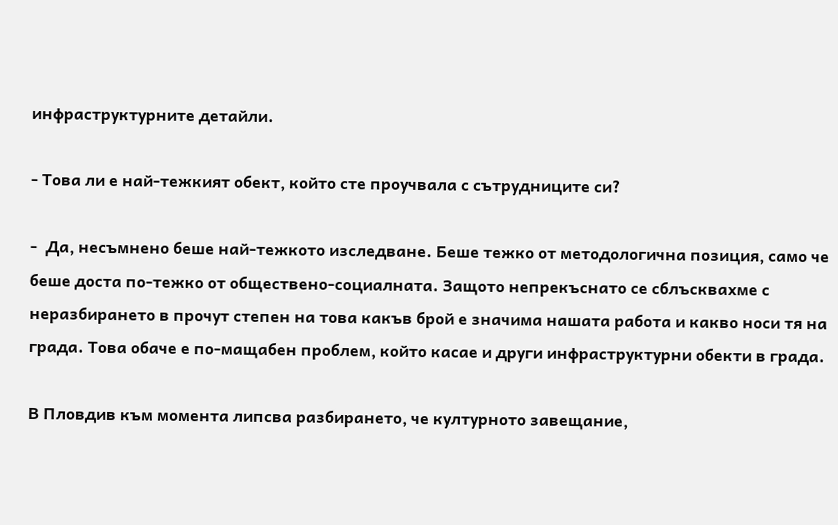инфраструктурните детайли.

- Това ли е най-тежкият обект, който сте проучвала с сътрудниците си?

-  Да, несъмнено беше най-тежкото изследване. Беше тежко от методологична позиция, само че беше доста по-тежко от обществено-социалната. Защото непрекъснато се сблъсквахме с  неразбирането в прочут степен на това какъв брой е значима нашата работа и какво носи тя на града. Това обаче е по-мащабен проблем, който касае и други инфраструктурни обекти в града.

В Пловдив към момента липсва разбирането, че културното завещание,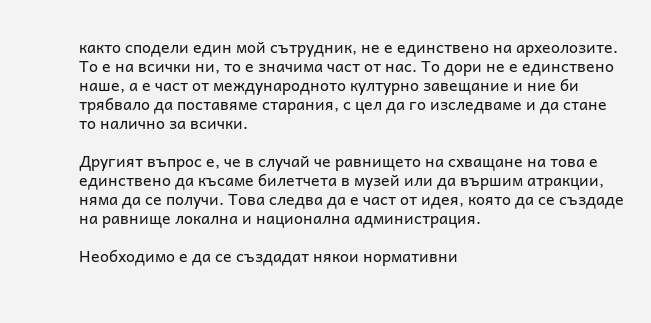както сподели един мой сътрудник, не е единствено на археолозите.  То е на всички ни, то е значима част от нас. То дори не е единствено наше, а е част от международното културно завещание и ние би трябвало да поставяме старания, с цел да го изследваме и да стане то налично за всички.

Другият въпрос е, че в случай че равнището на схващане на това е единствено да късаме билетчета в музей или да вършим атракции, няма да се получи. Това следва да е част от идея, която да се създаде на равнище локална и национална администрация.

Необходимо е да се създадат някои нормативни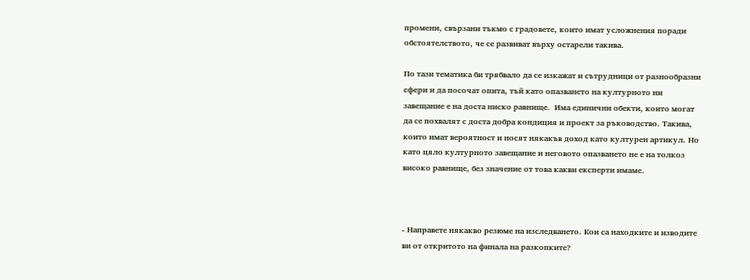промени, свързани тъкмо с градовете, които имат усложнения поради обстоятелството, че се развиват върху остарели такива.

По тази тематика би трябвало да се изкажат и сътрудници от разнообразни сфери и да посочат опита, тъй като опазването на културното ни завещание е на доста ниско равнище.  Има единични обекти, които могат да се похвалят с доста добра кондиция и проект за ръководство. Такива, които имат вероятност и носят някакъв доход като културен артикул. Но като цяло културното завещание и неговото опазването не е на толкоз високо равнище, без значение от това какви експерти имаме.



- Направете някакво резюме на изследването. Кои са находките и изводите ви от откритото на финала на разкопките?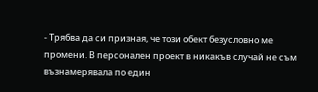- Трябва да си призная, че този обект безусловно ме промени. В персонален проект в никакъв случай не съм възнамерявала по един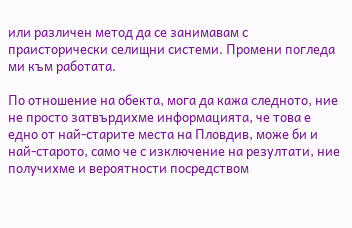или различен метод да се занимавам с праисторически селищни системи. Промени погледа ми към работата.

По отношение на обекта, мога да кажа следното, ние не просто затвърдихме информацията, че това е едно от най-старите места на Пловдив, може би и най-старото, само че с изключение на резултати, ние получихме и вероятности посредством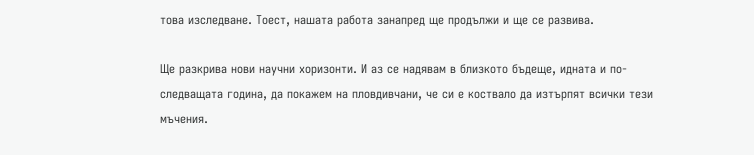това изследване. Тоест, нашата работа занапред ще продължи и ще се развива.

Ще разкрива нови научни хоризонти. И аз се надявам в близкото бъдеще, идната и по-следващата година, да покажем на пловдивчани, че си е коствало да изтърпят всички тези мъчения.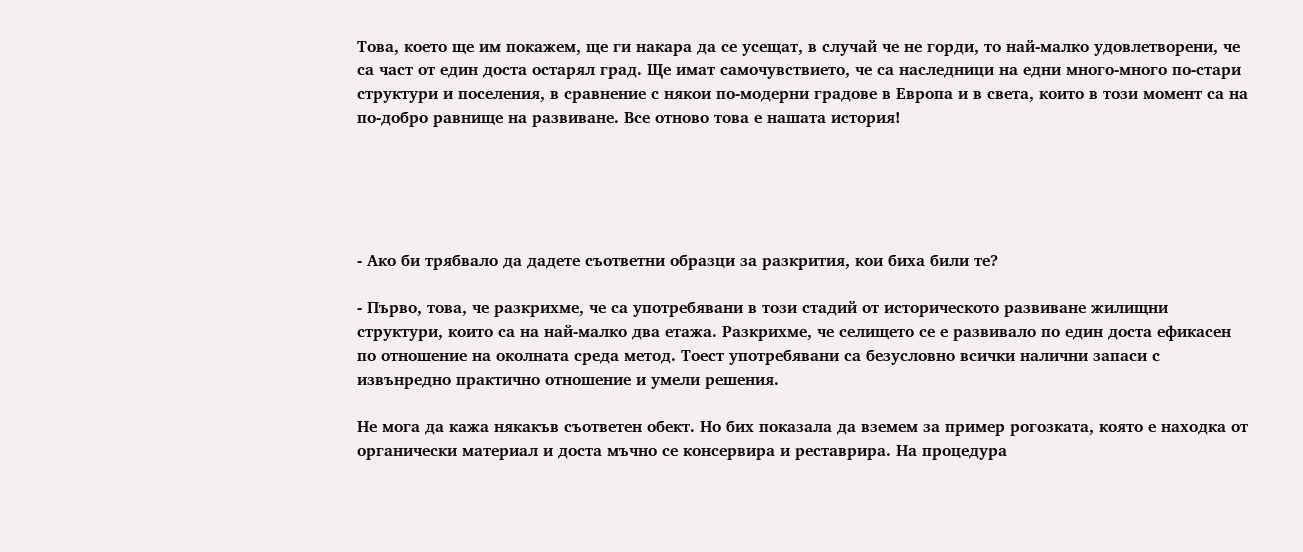Това, което ще им покажем, ще ги накара да се усещат, в случай че не горди, то най-малко удовлетворени, че са част от един доста остарял град. Ще имат самочувствието, че са наследници на едни много-много по-стари структури и поселения, в сравнение с някои по-модерни градове в Европа и в света, които в този момент са на по-добро равнище на развиване. Все отново това е нашата история!





- Ако би трябвало да дадете съответни образци за разкрития, кои биха били те?

- Първо, това, че разкрихме, че са употребявани в този стадий от историческото развиване жилищни структури, които са на най-малко два етажа. Разкрихме, че селището се е развивало по един доста ефикасен по отношение на околната среда метод. Тоест употребявани са безусловно всички налични запаси с извънредно практично отношение и умели решения.

Не мога да кажа някакъв съответен обект. Но бих показала да вземем за пример рогозката, която е находка от органически материал и доста мъчно се консервира и реставрира. На процедура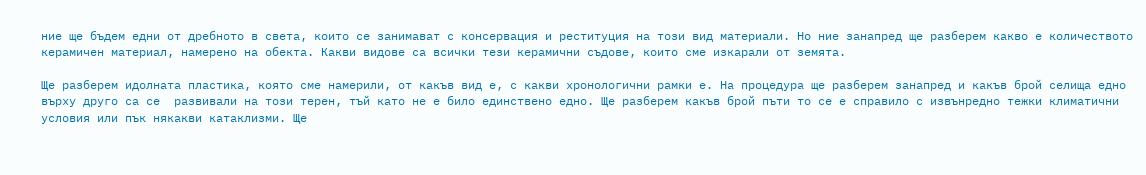ние ще бъдем едни от дребното в света, които се занимават с консервация и реституция на този вид материали. Но ние занапред ще разберем какво е количеството керамичен материал, намерено на обекта. Какви видове са всички тези керамични съдове, които сме изкарали от земята.

Ще разберем идолната пластика, която сме намерили, от какъв вид е, с какви хронологични рамки е. На процедура ще разберем занапред и какъв брой селища едно върху друго са се  развивали на този терен, тъй като не е било единствено едно. Ще разберем какъв брой пъти то се е справило с извънредно тежки климатични условия или пък някакви катаклизми. Ще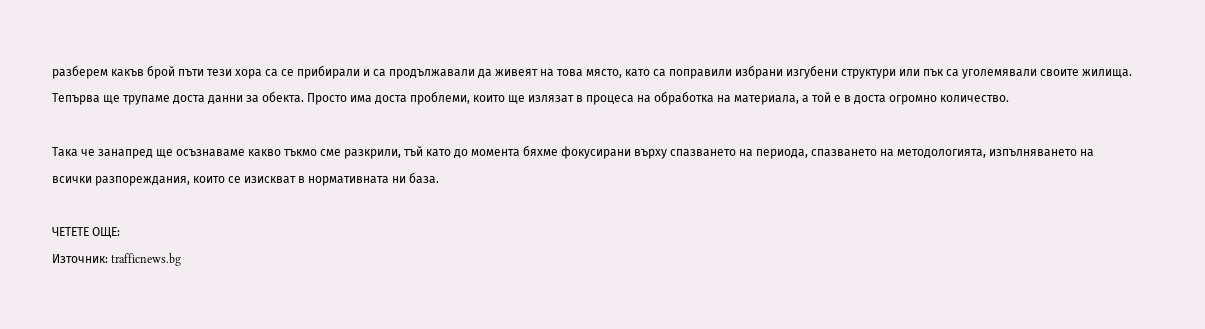разберем какъв брой пъти тези хора са се прибирали и са продължавали да живеят на това място, като са поправили избрани изгубени структури или пък са уголемявали своите жилища. Тепърва ще трупаме доста данни за обекта. Просто има доста проблеми, които ще излязат в процеса на обработка на материала, а той е в доста огромно количество.

Така че занапред ще осъзнаваме какво тъкмо сме разкрили, тъй като до момента бяхме фокусирани върху спазването на периода, спазването на методологията, изпълняването на всички разпореждания, които се изискват в нормативната ни база.

ЧЕТЕТЕ ОЩЕ:
Източник: trafficnews.bg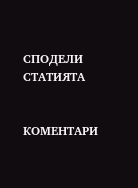СПОДЕЛИ СТАТИЯТА


КОМЕНТАРИ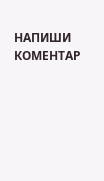НАПИШИ КОМЕНТАР